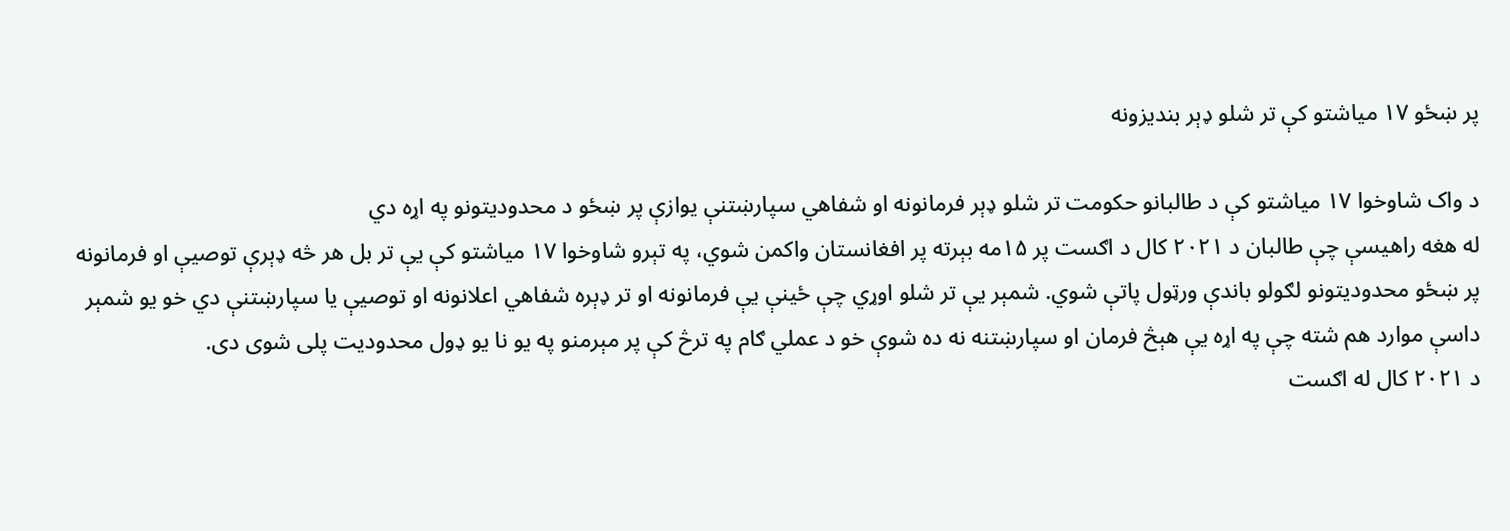پر ښځو ۱۷ میاشتو کې تر شلو ډېر بندیزونه

د واک شاوخوا ۱۷ میاشتو کې د طالبانو حکومت تر شلو ډېر فرمانونه او شفاهي سپارښتنې یوازې پر ښځو د محدودیتونو په اړه دي
له هغه راهیسې چې طالبان د ۲۰۲۱ کال د اګست پر ۱۵مه بېرته پر افغانستان واکمن شوي، په تېرو شاوخوا ۱۷ میاشتو کې یې تر بل هر څه ډېرې توصیې او فرمانونه پر ښځو محدودیتونو لګولو باندې ورټول پاتې شوي. شمېر یې تر شلو اوړي چې ځينې یې فرمانونه او تر ډېره شفاهي اعلانونه او توصیې یا سپارښتنې دي خو یو شمېر داسې موارد هم شته چې په اړه یې هېڅ فرمان او سپارښتنه نه ده شوې خو د عملي ګام په ترڅ کې پر مېرمنو په یو نا یو ډول محدودیت پلی شوی دی.
د ۲۰۲۱ کال له اګست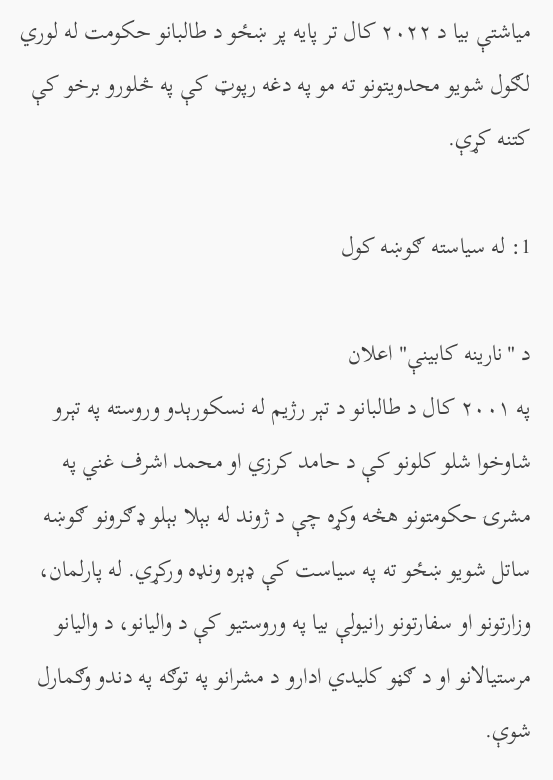میاشتې بیا د ۲۰۲۲ کال تر پایه پر ښځو د طالبانو حکومت له لوري لګول شویو محدویتونو ته مو په دغه رپوټ کې په څلورو برخو کې کتنه کړې.

1: له سیاسته ګوښه کول

د "نارینه کابینې" اعلان
په ۲۰۰۱ کال د طالبانو د تېر رژيم له نسکورېدو وروسته په تېرو شاوخوا شلو کلونو کې د حامد کرزي او محمد اشرف غني په مشرۍ حکومتونو هڅه وکړه چې د ژوند له بېلا بېلو ډګرونو ګوښه ساتل شویو ښځو ته په سیاست کې ډېره ونډه ورکړي. له پارلمان، وزارتونو او سفارتونو رانیولې بیا په وروستیو کې د والیانو، د والیانو مرستیالانو او د ګڼو کلیدي ادارو د مشرانو په توګه په دندو وګمارل شوې.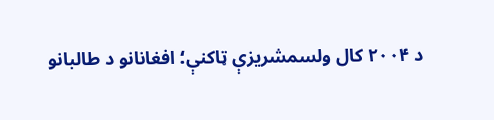د ۲۰۰۴ کال ولسمشریزې ټاکنې؛ افغانانو د طالبانو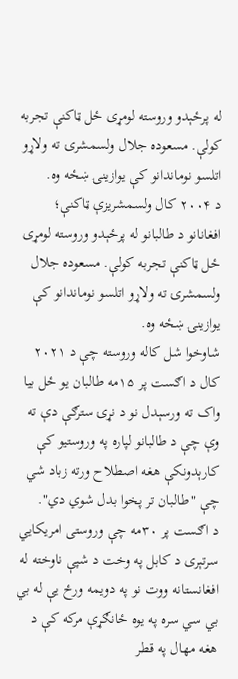له پرځېدو وروسته لومړی ځل ټاکنې تجربه کولې. مسعوده جلال ولسمشرۍ ته ولاړو اتلسو نوماندانو کې یوازینۍ ښځه وه.
د ۲۰۰۴ کال ولسمشریزې ټاکنې؛ افغانانو د طالبانو له پرځېدو وروسته لومړی ځل ټاکنې تجربه کولې. مسعوده جلال ولسمشرۍ ته ولاړو اتلسو نوماندانو کې یوازینۍ ښځه وه.
شاوخوا شل کاله وروسته چې د ۲۰۲۱ کال د اګست پر ۱۵مه طالبان یو ځل بیا واک ته ورسېدل نو د نړۍ سترګې دې ته وې چې د طالبانو لپاره په وروستیو کې کارېدونکې هغه اصطلاح ورته زباد شي چې "طالبان تر پخوا بدل شوي دي".
د اګست پر ۳۰مه چې وروستی امریکايي سرتېری د کابل په وخت د شپې ناوخته له افغانستانه ووت نو په دویمه ورځ یې له بي بي سي سره په یوه ځانګړې مرکه کې د هغه مهال په قطر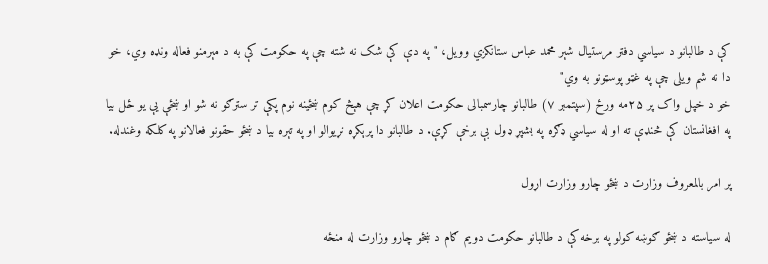کې د طالبانو د سیاسي دفتر مرستیال شېر محمد عباس ستانکزي وویل، "په دې کې شک نه شته چې په حکومت کې به د مېرمنو فعاله ونډه وي، خو دا نه شم ویلی چې په غټو پوسټونو به وي"
خو د خپل واک پر ۲۵مه ورځ (سپتمبر ۷) طالبانو چارسمبالی حکومت اعلان کړ چې هېڅ کوم ښځينه نوم پکې تر سترګو نه شو او ښځې یې یو ځل بیا په افغانستان کې څنډې ته او له سیاسي ډګره په بشپړ ډول بې برخې کړې. د طالبانو دا پرېکړه نړیوالو او په تېره بیا د ښځو حقونو فعالانو په کلکه وغندله.

پر امر بالمعروف وزارت د ښځو چارو وزارت اړول

له سیاسته د ښځو ګوښه کولو په برخه کې د طالبانو حکومت دویم ګام د ښځو چارو وزارت له منځه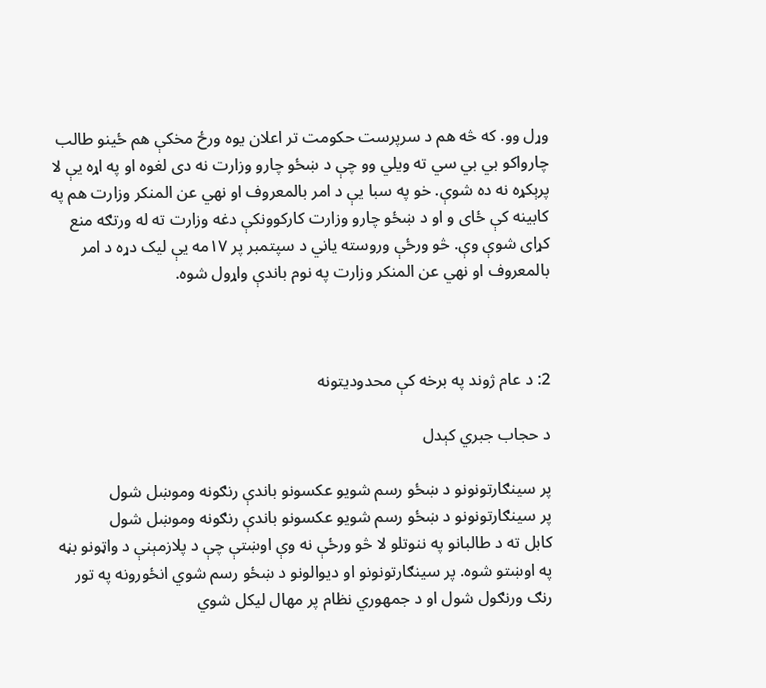وړل وو. که څه هم د سرپرست حکومت تر اعلان یوه ورځ مخکې هم ځينو طالب چارواکو بي بي سي ته ویلي وو چې د ښځو چارو وزارت نه دی لغوه او په اړه یې لا پرېکړه نه ده شوې. خو په سبا یې د امر بالمعروف او نهي عن المنکر وزارت هم په کابینه کې ځای و او د ښځو چارو وزارت کارکوونکې دغه وزارت ته له ورتګه منع کړای شوې وې. څو ورځې وروسته یاني د سپتمبر پر ۱۷مه یې لیک دړه د امر بالمعروف او نهي عن المنکر وزارت په نوم باندې واړول شوه.



2: د عام ژوند په برخه کې محدودیتونه

د حجاب جبري کېدل

پر سینګارتونونو د ښځو رسم شویو عکسونو باندې رنګونه وموښل شول
پر سینګارتونونو د ښځو رسم شویو عکسونو باندې رنګونه وموښل شول
کابل ته د طالبانو په ننوتلو لا څو ورځې نه وې اوښتې چې د پلازمېنې د واټونو بڼه په اوښتو شوه. پر سینګارتونونو او دیوالونو د ښځو رسم شوي انځورونه په تور رنګ ورنګول شول او د جمهوري نظام پر مهال لیکل شوي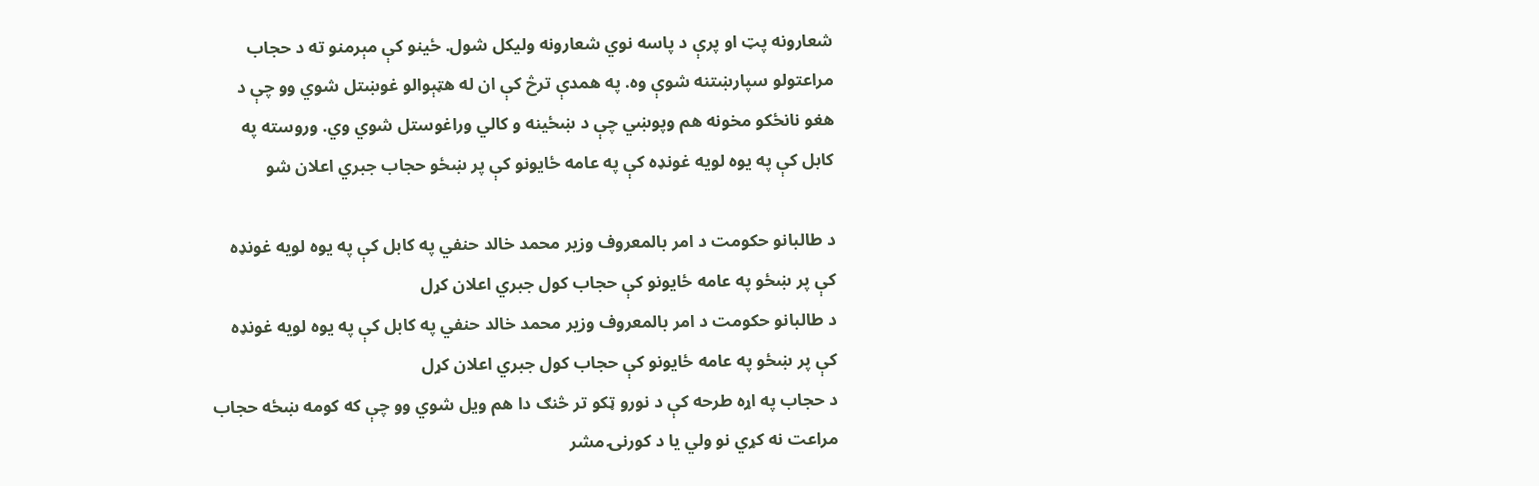شعارونه پټ او پرې د پاسه نوي شعارونه ولیکل شول. ځینو کې مېرمنو ته د حجاب مراعتولو سپارښتنه شوې وه. په همدې ترڅ کې ان له هټېوالو غوښتل شوي وو چې د هغو نانځکو مخونه هم وپوښي چې د ښځينه و کالي وراغوستل شوي وي. وروسته په کابل کې په یوه لویه غونډه کې په عامه ځایونو کې پر ښځو حجاب جبري اعلان شو

د طالبانو حکومت د امر بالمعروف وزیر محمد خالد حنفي په کابل کې په یوه لویه غونډه کې پر ښځو په عامه ځایونو کې حجاب کول جبري اعلان کړل
د طالبانو حکومت د امر بالمعروف وزیر محمد خالد حنفي په کابل کې په یوه لویه غونډه کې پر ښځو په عامه ځایونو کې حجاب کول جبري اعلان کړل
د حجاب په اړه طرحه کې د نورو ټکو تر څنګ دا هم ویل شوي وو چې که کومه ښځه حجاب مراعت نه کړي نو ولي یا د کورنۍ مشر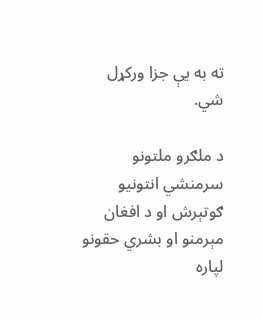ته به یې جزا ورکړل شي.

د ملګرو ملتونو سرمنشي انتونیو ګوتېرش او د افغان مېرمنو او بشري حقونو لپاره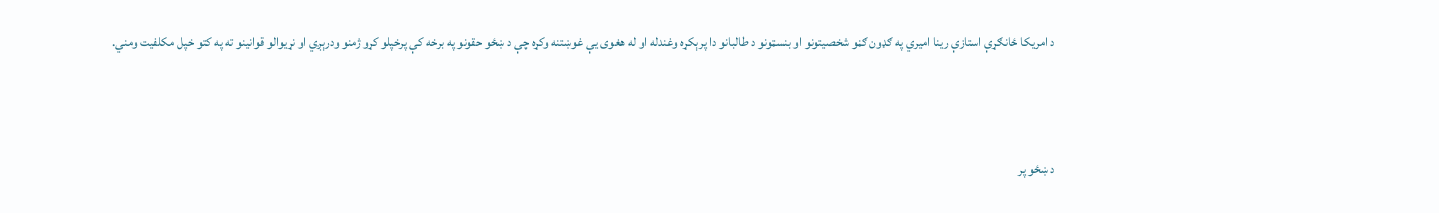د امریکا ځانګړې استازې رینا امیري په ګډون ګڼو شخصیتونو او بنسټونو د طالبانو دا پرېکړه وغندله او له هغوی یې غوښتنه وکړه چې د ښځو حقونو په برخه کې پرخپلو کړو ژمنو ودرېږي او نړیوالو قوانینو ته په کتو خپل مکلفیت ومني.



د ښځو پر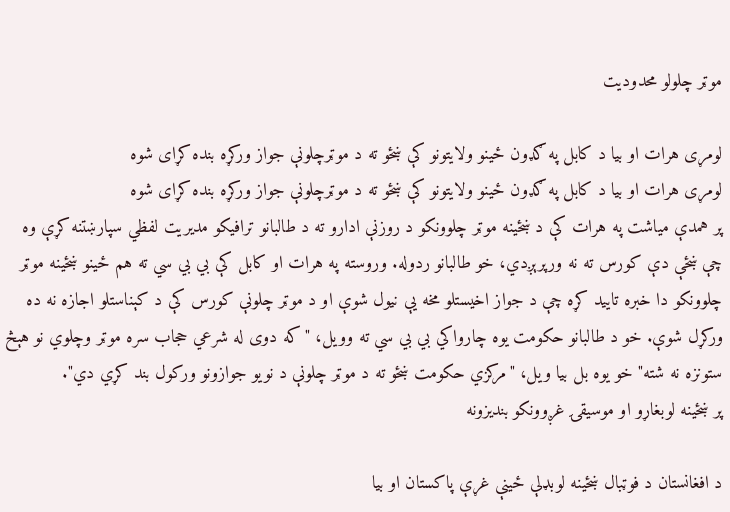موټر چلولو محدودیت

لومړی هرات او بیا د کابل په ګډون ځینو ولایتونو کې ښځو ته د موټرچلونې جواز ورکړه بنده کړای شوه
لومړی هرات او بیا د کابل په ګډون ځینو ولایتونو کې ښځو ته د موټرچلونې جواز ورکړه بنده کړای شوه
پر همدې میاشت په هرات کې د ښځينه موټر چلوونکو د روزنې ادارو ته د طالبانو ترافیکو مدیریت لفظي سپارښتنه کړې وه چې ښځې دې کورس ته نه ورپرېږدي، خو طالبانو ردوله. وروسته په هرات او کابل کې بي بي سي ته هم ځينو ښځينه موټر چلوونکو دا خبره تایید کړه چې د جواز اخیستلو مخه یې نیول شوې او د موټر چلونې کورس کې د کېناستلو اجازه نه ده ورکړل شوې. خو د طالبانو حکومت یوه چارواکي بي بي سي ته وویل، "که دوی له شرعي حجاب سره موټر وچلوي نو هېڅ ستونزه نه شته" خو یوه بل بیا ویل، "مرکزي حکومت ښځو ته د موټر چلونې د نویو جوازونو ورکول بند کړي دي".
پر ښځينه لوبغاړو او موسیقۍ غږوونکو بندیزونه

د افغانستان د فوټبال ښځينه لوبډلې ځینې غړې پاکستان او بیا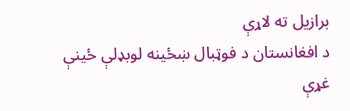برازیل ته لاړې
د افغانستان د فوټبال ښځينه لوبډلې ځینې غړې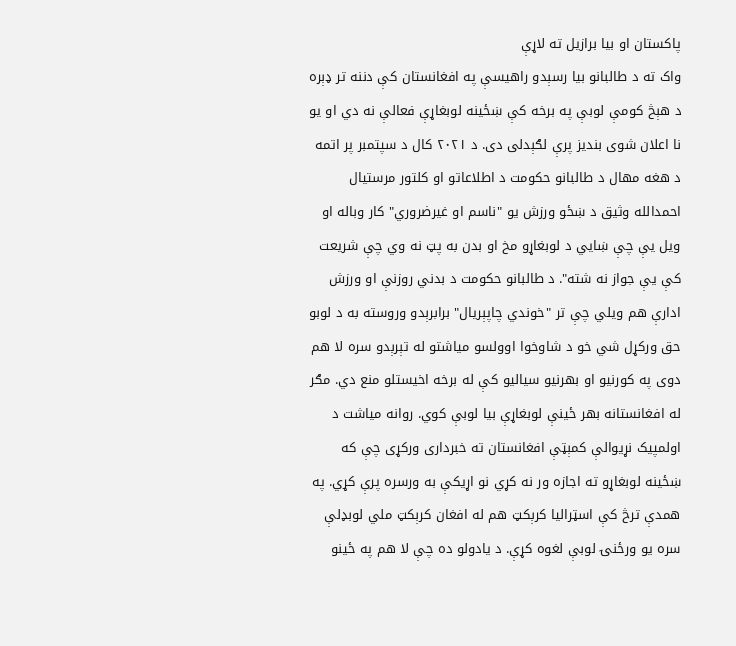پاکستان او بیا برازیل ته لاړې
واک ته د طالبانو بیا رسېدو راهیسې په افغانستان کې دننه تر ډېره د هېڅ کومې لوبې په برخه کې ښځينه لوبغاړې فعالې نه دي او یو نا اعلان شوی بندیز پرې لګېدلی دی. د ۲۰۲۱ کال د سپتمبر پر اتمه د هغه مهال د طالبانو حکومت د اطلاعاتو او کلتور مرستیال احمدالله وثیق د ښځو ورزش یو "ناسم او غیرضروري" کار وباله او ویل یې چې ښايي د لوبغاړو مخ او بدن به پټ نه وي چې شریعت کې یې جواز نه شته". د طالبانو حکومت د بدني روزنې او ورزش ادارې هم ویلي چې تر "خوندي چاپېریال" برابرېدو وروسته به د لوبو حق ورکړل شي خو د شاوخوا اوولسو میاشتو له تېرېدو سره لا هم دوی په کورنیو او بهرنیو سیالیو کې له برخه اخیستلو منع دي. مګر له افغانستانه بهر ځينې لوبغاړې بیا لوبې کوي. روانه میاشت د اولمپيک نړیوالې کمېټې افغانستان ته خبرداری ورکړی چې که ښځينه لوبغاړو ته اجازه ور نه کړي نو اړیکې به ورسره پرې کړي. په همدې ترڅ کې اسټرالیا کرېکټ هم له افغان کرېکټ ملي لوبډلې سره یو ورځنۍ لوبې لغوه کړې. د یادولو ده چې لا هم په ځينو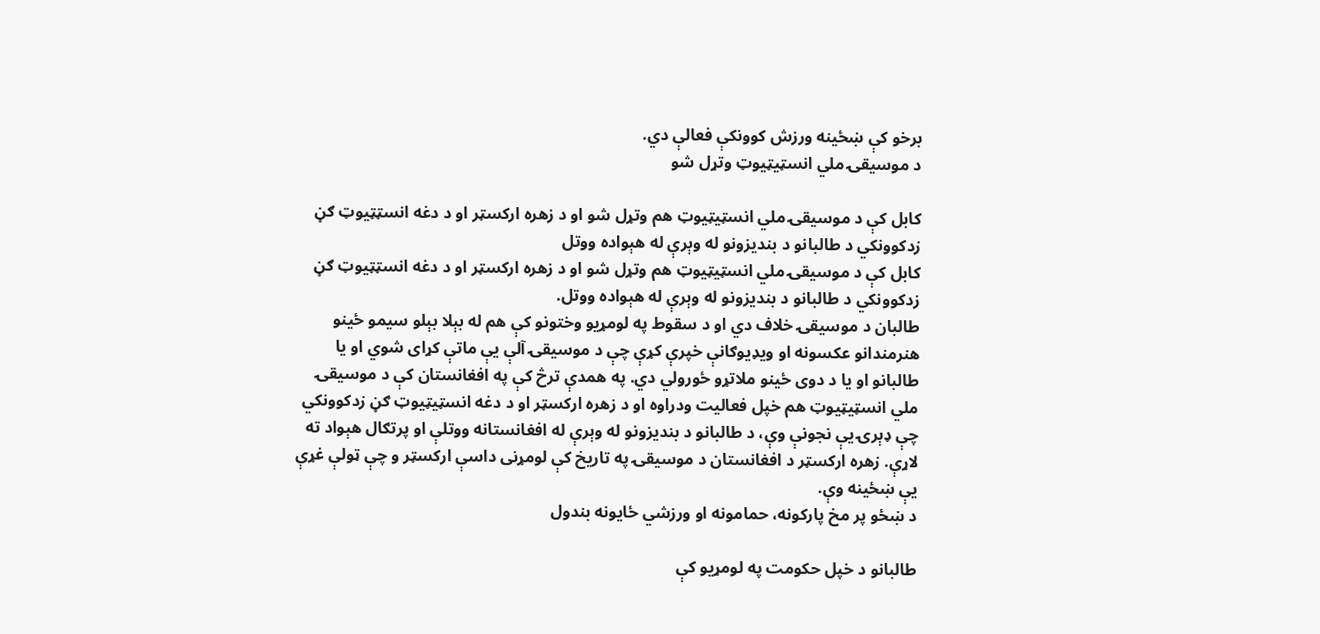برخو کې ښځينه ورزش کوونکې فعالې دي.
د موسیقۍ ملي انسټیټیوټ وتړل شو

کابل کې د موسیقۍ ملي انسټیټيوټ هم وتړل شو او د زهره ارکسټر او د دغه انسټټيوټ ګڼ زدکوونکي د طالبانو د بندیزونو له وېرې له هېواده ووتل
کابل کې د موسیقۍ ملي انسټیټيوټ هم وتړل شو او د زهره ارکسټر او د دغه انسټټيوټ ګڼ زدکوونکي د طالبانو د بندیزونو له وېرې له هېواده ووتل.
طالبان د موسیقۍ خلاف دي او د سقوط په لومړیو وختونو کې هم له بېلا بېلو سیمو ځینو هنرمندانو عکسونه او ویډيوګانې خپرې کړې چې د موسیقۍ آلې یې ماتې کړای شوي او یا طالبانو او یا د دوی ځینو ملاتړو ځورولي دي. په همدې ترڅ کې په افغانستان کې د موسیقۍ ملي انسټیټيوټ هم خپل فعالیت ودراوه او د زهره ارکسټر او د دغه انسټیټیوټ ګڼ زدکوونکي چې ډېرۍ یې نجونې وې، د طالبانو د بندیزونو له وېرې له افغانستانه ووتلې او پرتګال هېواد ته لاړې. زهره ارکسټر د افغانستان د موسیقۍ په تاریخ کې لومړنی داسې ارکسټر و چې ټولې غړې یې ښځينه وې.
د ښځو پر مخ پارکونه، حمامونه او ورزشي ځایونه بندول

طالبانو د خپل حکومت په لومړیو کې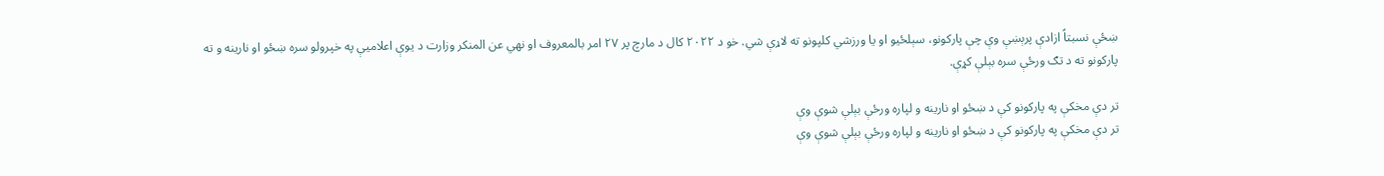ښځې نسبتاً ازادې پرېښې وې چې پارکونو، سېلځيو او یا ورزشي کلپونو ته لاړې شي. خو د ۲۰۲۲ کال د مارچ پر ۲۷ امر بالمعروف او نهي عن المنکر وزارت د یوې اعلامیې په خپرولو سره ښځو او نارینه و ته پارکونو ته د تګ ورځې سره بېلې کړې.

تر دې مخکې په پارکونو کې د ښځو او نارینه و لپاره ورځې بېلې شوې وې
تر دې مخکې په پارکونو کې د ښځو او نارینه و لپاره ورځې بېلې شوې وې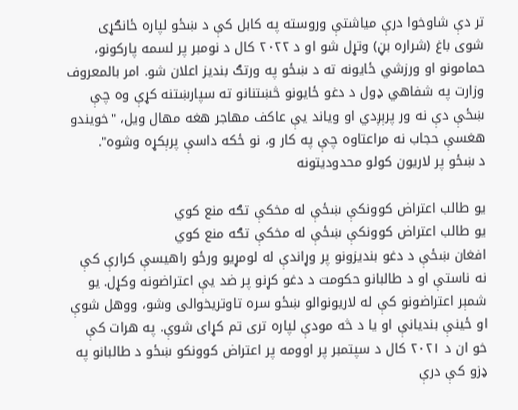تر دې شاوخوا درې میاشتې وروسته په کابل کې د ښځو لپاره ځانګړی شوی باغ (شراره بڼ) وتړل شو او د ۲۰۲۲ کال د نومبر پر لسمه پارکونو، حمامونو او ورزشي ځایونه ته د ښځو په ورتګ بندیز اعلان شو. امر بالمعروف وزارت په شفاهي ډول د دغو ځایونو څښتنانو ته سپارښتنه کړې وه چې ښځې دې نه ور پرېږدي او ویاند یې عاکف مهاجر هغه مهال ویل، "خویندو هغسې حجاب نه مراعتاوه چې په کار و، نو ځکه داسې پرېکړه وشوه".
د ښځو پر لاریون کولو محدودیتونه

یو طالب اعتراض کوونکې ښځې له مخکې تګه منع کوي
یو طالب اعتراض کوونکې ښځې له مخکې تګه منع کوي
افغان ښځې د دغو بندیزونو پر وړاندې له لومړیو ورځو راهیسې کرارې کې نه ناستې او د طالبانو حکومت د دغو کړنو پر ضد یې اعتراضونه وکړل. یو شمېر اعتراضونو کې له لاریونوالو ښځو سره تاوتریخوالی وشو، ووهل شوې او ځينې بندیانې او یا د څه مودې لپاره تری تم کړای شوې. په هرات کې خو ان د ۲۰۲۱ کال د سپتمبر پر اوومه پر اعتراض کوونکو ښځو د طالبانو په ډزو کې درې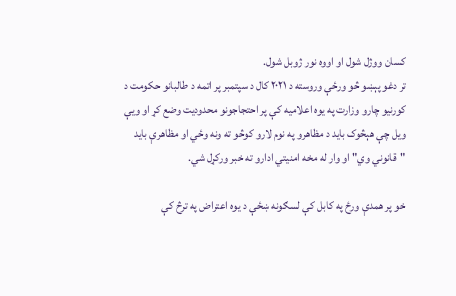کسان ووژل شول او اووه نور ژوبل شول.
تر دغو پېښو څو ورځې وروسته د ۲۰۲۱ کال د سپتمبر پر اتمه د طالبانو حکومت د کورنیو چارو وزارت په یوه اعلامیه کې پر احتجاجونو محدودیت وضع کړ او ویې ویل چې هېڅوک باید د مظاهرو په نوم لارو کوڅو ته ونه وځي او مظاهرې باید "قانوني وي" او وار له مخه امنیتي ادارو ته خبر ورکړل شي.

خو پر همدې ورځ په کابل کې لسګونه ښځې د یوه اعتراض په ترڅ کې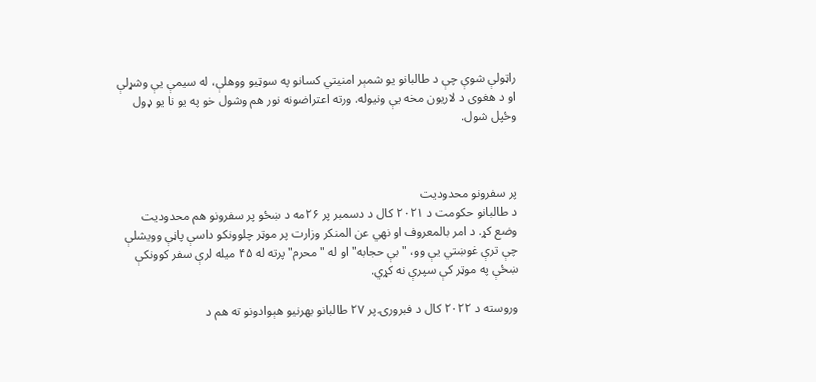راټولې شوې چې د طالبانو یو شمېر امنیتي کسانو په سوټيو ووهلې، له سیمې یې وشړلې او د هغوی د لاریون مخه یې ونیوله. ورته اعتراضونه نور هم وشول خو په یو نا یو ډول وځپل شول.



پر سفرونو محدودیت
د طالبانو حکومت د ۲۰۲۱ کال د دسمبر پر ۲۶مه د ښځو پر سفرونو هم محدودیت وضع کړ. د امر بالمعروف او نهي عن المنکر وزارت پر موټر چلوونکو داسې پاڼې وویشلې چې ترې غوښتي یې وو، "بې حجابه" او له "محرم" پرته له ۴۵ میله لرې سفر کوونکې ښځې په موټر کې سپرې نه کړي.

وروسته د ۲۰۲۲ کال د فبرورۍ پر ۲۷ طالبانو بهرنیو هېوادونو ته هم د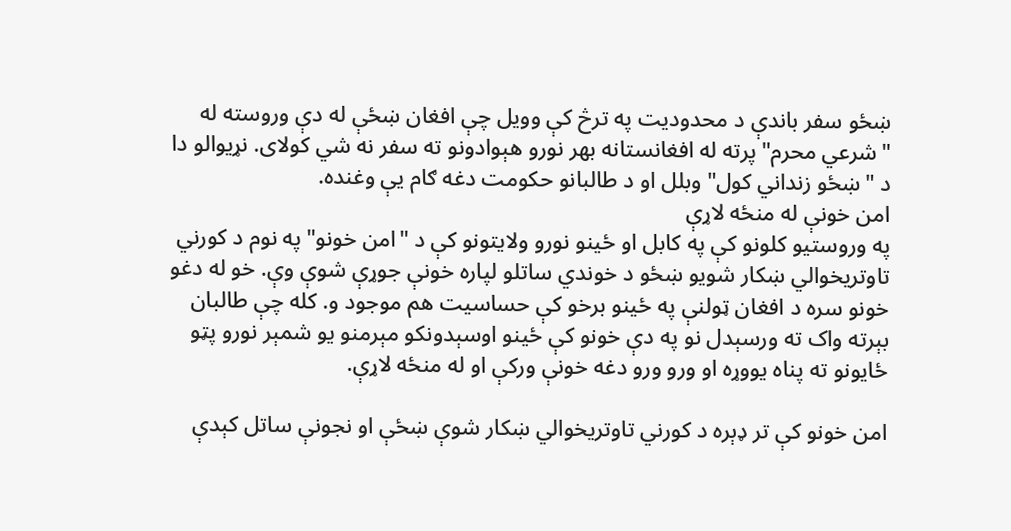ښځو سفر باندې د محدودیت په ترڅ کې وویل چې افغان ښځې له دې وروسته له "شرعي محرم" پرته له افغانستانه بهر نورو هېوادونو ته سفر نه شي کولای. نړیوالو دا د "ښځو زنداني کول" وبلل او د طالبانو حکومت دغه ګام یې وغنده.
امن خونې له منځه لاړې
په وروستیو کلونو کې په کابل او ځینو نورو ولایتونو کې د "امن خونو" په نوم د کورني تاوتریخوالي ښکار شویو ښځو د خوندي ساتلو لپاره خونې جوړې شوې وې. خو له دغو خونو سره د افغان ټولنې په ځينو برخو کې حساسیت هم موجود و. کله چې طالبان بېرته واک ته ورسېدل نو په دې خونو کې ځينو اوسېدونکو مېرمنو یو شمېر نورو پټو ځایونو ته پناه یووړه او ورو ورو دغه خونې ورکې او له منځه لاړې.

امن خونو کې تر ډېره د کورني تاوتریخوالي ښکار شوې ښځې او نجونې ساتل کېدې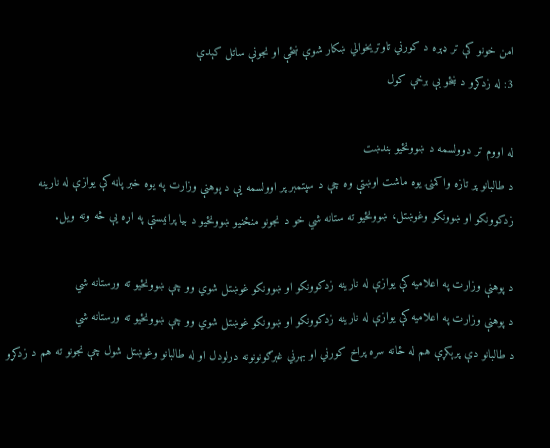امن خونو کې تر ډېره د کورني تاوتریخوالي ښکار شوې ښځې او نجونې ساتل کېدې
3: له زدکړو د ښځو بې برخې کول

له اووم تر دوولسمه د ښوونځيو بندښت
د طالبانو پر تازه واکمنۍ یوه ماشت اوښتې وه چې د سپتمبر پر اوولسمه یې د پوهنې وزارت په یوه خبر پاڼه کې یوازې له نارینه زدکوونکو او ښوونکو وغوښتل، ښوونځيو ته ستانه شي خو د نجونو منځنیو ښوونځيو د بیا پرانیستې په اړه یې څه ونه ویل.

د پوهنې وزارت په اعلامیه کې یوازې له نارینه زدکوونکو او ښوونکو غوښتل شوي وو چې ښوونځيو ته ورستانه شي
د پوهنې وزارت په اعلامیه کې یوازې له نارینه زدکوونکو او ښوونکو غوښتل شوي وو چې ښوونځيو ته ورستانه شي
د طالبانو دې پرېکړې هم له ځانه سره پراخ کورني او بهرني غبرګونونونه درلودل او له طالبانو وغوښتل شول چې نجونو ته هم د زدکړو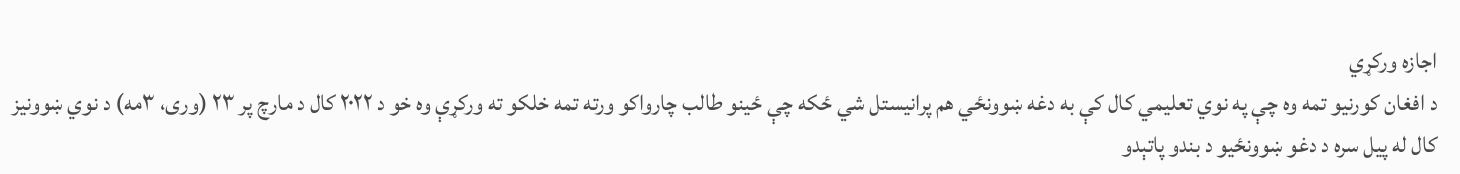اجازه ورکړي
د افغان کورنیو تمه وه چې په نوي تعلیمي کال کې به دغه ښوونځي هم پرانیستل شي ځکه چې ځينو طالب چارواکو ورته تمه خلکو ته ورکړې وه خو د ۲۰۲۲ کال د مارچ پر ۲۳ (وری، ۳مه) د نوي ښوونيز کال له پیل سره د دغو ښوونځيو د بندو پاتېدو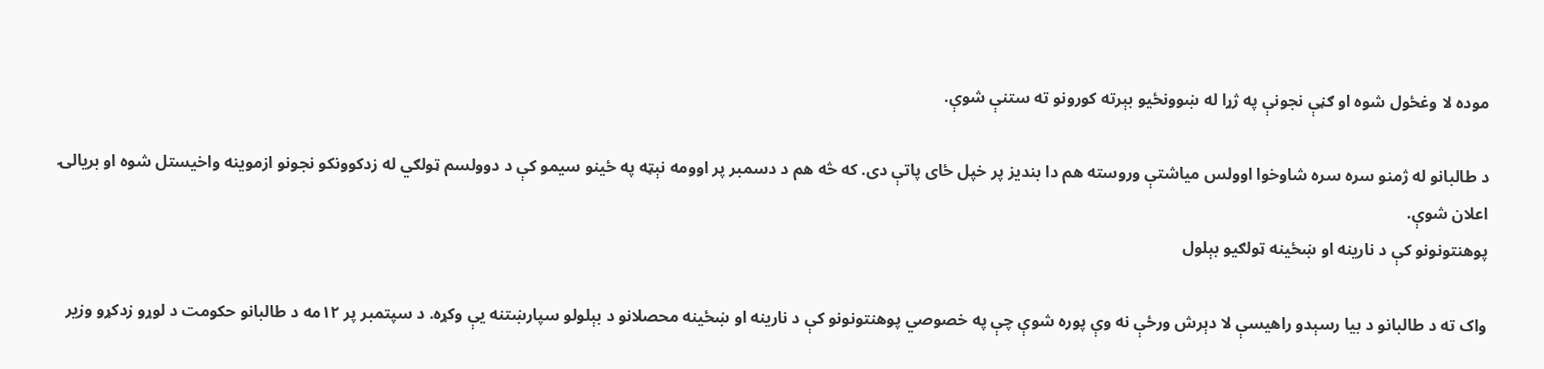موده لا وغځول شوه او ګڼې نجونې په ژړا له ښوونځيو بېرته کورونو ته ستنې شوې.

د طالبانو له ژمنو سره سره شاوخوا اوولس میاشتې وروسته هم دا بندیز پر خپل ځای پاتې دی. که څه هم د دسمبر پر اوومه نېټه په ځينو سيمو کې د دوولسم ټولګي له زدکوونکو نجونو ازموینه واخیستل شوه او بریالۍ اعلان شوې.
پوهنتونونو کې د نارینه او ښځينه ټولګیو بېلول

واک ته د طالبانو د بیا رسېدو راهیسې لا دېرش ورځې نه وې پوره شوې چې په خصوصي پوهنتونونو کې د نارینه او ښځينه محصلانو د بېلولو سپارښتنه یې وکړه. د سپتمبر پر ۱۲مه د طالبانو حکومت د لوړو زدکړو وزیر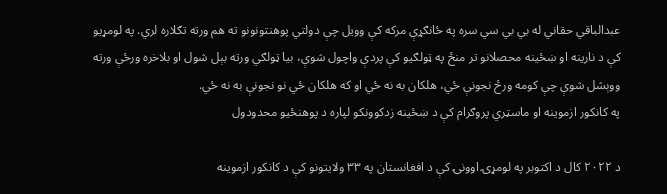عبدالباقي حقاني له بي بي سي سره په ځانګړې مرکه کې وویل چې دولتي پوهنتونونو ته هم ورته تګلاره لري. په لومړیو کې د نارینه او ښځينه محصلانو تر منځ په ټولګیو کې پردې واچول شوې، بیا ټولګي ورته بېل شول او بلاخره ورځې ورته ووېشل شوې چې کومه ورځ نجونې ځي، هلکان به نه ځي او که هلکان ځي نو نجونې به نه ځي.
په کانکور ازموینه او ماسټري پروګرام کې د ښځینه زدکوونکو لپاره د پوهنځيو محدودول

د ۲۰۲۲ کال د اکتوبر په لومړۍ اوونۍ کې د افغانستان په ۳۳ ولایتونو کې د کانکور ازموینه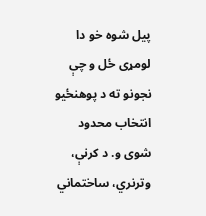پیل شوه خو دا لومړی ځل و چې نجونو ته د پوهنځيو انتخاب محدود شوی و. د کرنې، وترنري، ساختماني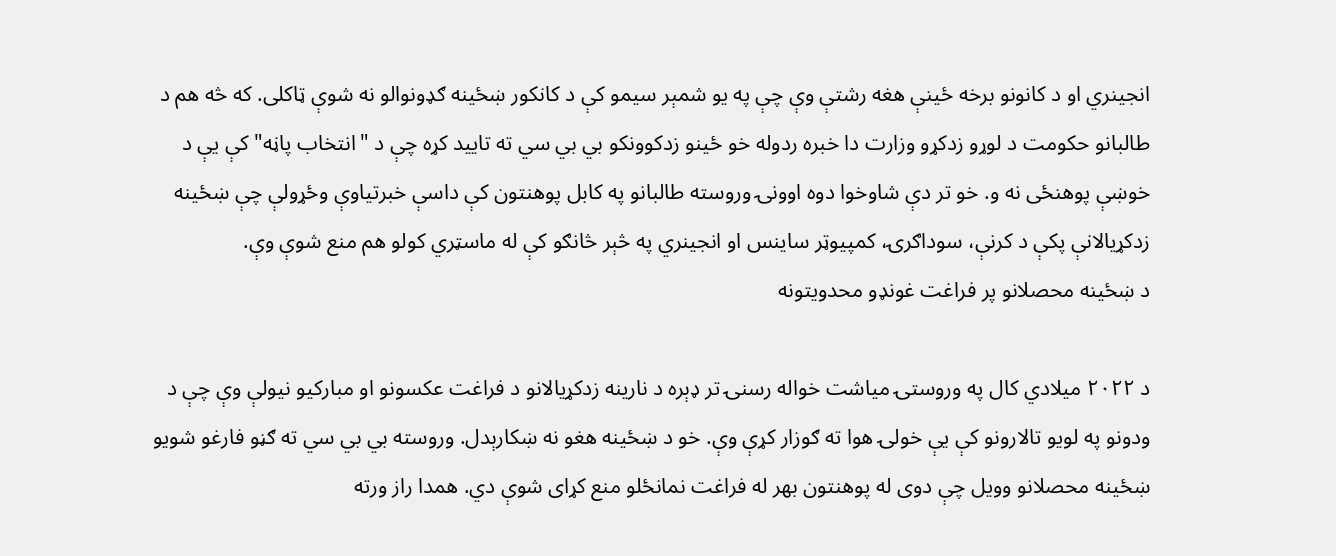انجينري او د کانونو برخه ځینې هغه رشتې وې چې په یو شمېر سیمو کې د کانکور ښځينه ګډونوالو نه شوې ټاکلی. که څه هم د طالبانو حکومت د لوړو زدکړو وزارت دا خبره ردوله خو ځينو زدکوونکو بي بي سي ته تایید کړه چې د "انتخاب پاڼه" کې یې د خوښې پوهنځی نه و. خو تر دې شاوخوا دوه اوونۍ وروسته طالبانو په کابل پوهنتون کې داسې خبرتیاوې وځړولې چې ښځينه زدکړیالانې پکې د کرنې، سوداګرۍ، کمپيوټر ساینس او انجينري په څېر څانګو کې له ماسټري کولو هم منع شوې وې.
د ښځينه محصلانو پر فراغت غونډو محدویتونه

د ۲۰۲۲ میلادي کال په وروستۍ میاشت خواله رسنۍ تر ډېره د نارینه زدکړیالانو د فراغت عکسونو او مبارکیو نیولې وې چې د ودونو په لویو تالارونو کې یې خولۍ هوا ته ګوزار کړې وې. خو د ښځينه هغو نه ښکارېدل. وروسته بي بي سي ته ګڼو فارغو شویو ښځينه محصلانو وویل چې دوی له پوهنتون بهر له فراغت نمانځلو منع کړای شوې دي. همدا راز ورته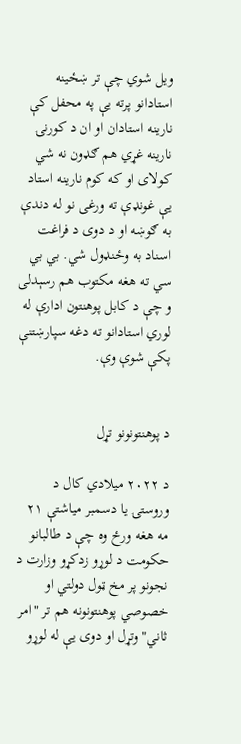ویل شوي چې تر ښځينه استادانو پرته یې په محفل کې نارینه استادان او ان د کورنۍ نارینه غړي هم ګډون نه شي کولای او که کوم نارینه استاد یې غونډې ته ورغی نو له دندې به ګوښه او د دوی د فراغت اسناد به وځنډول شي. بي بي سي ته هغه مکتوب هم رسېدلی و چې د کابل پوهنتون ادارې له لوري استادانو ته دغه سپارښتنې پکې شوې وې.


د پوهنتونونو تړل

د ۲۰۲۲ میلادي کال د وروستۍ یا دسمبر میاشتې ۲۱ مه هغه ورځ وه چې د طالبانو حکومت د لوړو زدکړو وزارت د نجونو پر مخ ټول دولتي او خصوصي پوهنتونونه هم تر "امر ثاني" وتړل او دوی یې له لوړو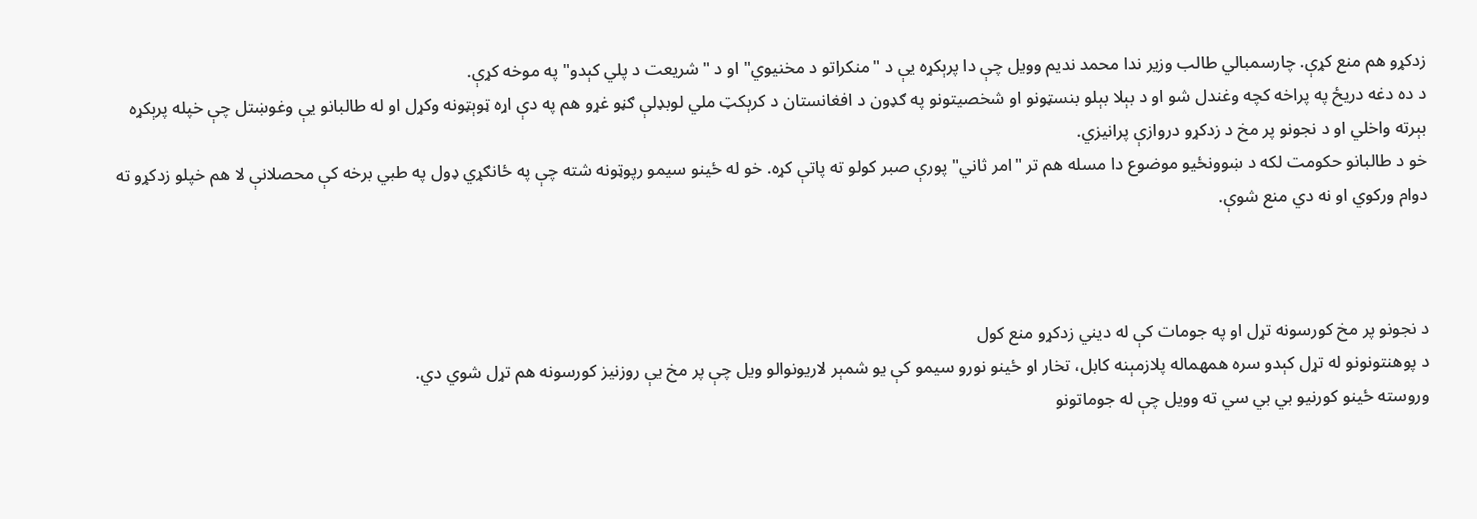زدکړو هم منع کړې. چارسمبالي طالب وزیر ندا محمد ندیم وویل چې دا پرېکړه یې د "منکراتو د مخنیوي" او د "شریعت د پلي کېدو" په موخه کړې.
د ده دغه دريځ په پراخه کچه وغندل شو او د بېلا بېلو بنسټونو او شخصیتونو په ګډون د افغانستان د کرېکټ ملي لوبډلې ګڼو غړو هم په دې اړه ټوېټونه وکړل او له طالبانو یې وغوښتل چې خپله پرېکړه بېرته واخلي او د نجونو پر مخ د زدکړو دروازې پرانیزي.
خو د طالبانو حکومت لکه د ښوونځيو موضوع دا مسله هم تر "امر ثاني" پورې صبر کولو ته پاتې کړه. خو له ځينو سیمو رپوټونه شته چې په ځانګړي ډول په طبي برخه کې محصلانې لا هم خپلو زدکړو ته دوام ورکوي او نه دي منع شوې.



د نجونو پر مخ کورسونه تړل او په جومات کې له دیني زدکړو منع کول
د پوهنتونونو له تړل کېدو سره همهماله پلازمېنه کابل، تخار او ځينو نورو سیمو کې یو شمېر لاریونوالو ویل چې پر مخ یې روزنیز کورسونه هم تړل شوي دي.
وروسته ځينو کورنیو بي بي سي ته وویل چې له جوماتونو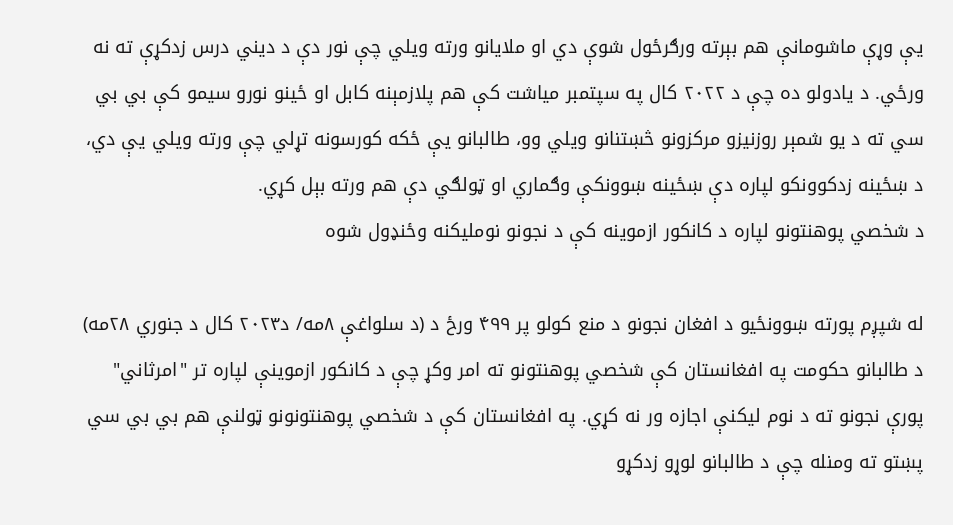یې وړې ماشومانې هم بېرته ورګرځول شوې دي او ملایانو ورته ویلي چې نور دې د دیني درس زدکړې ته نه ورځي. د یادولو ده چې د ۲۰۲۲ کال په سپتمبر میاشت کې هم پلازمېنه کابل او ځينو نورو سیمو کې بي بي سي ته د یو شمېر روزنیزو مرکزونو څښتنانو ویلي وو، طالبانو یې ځکه کورسونه تړلي چې ورته ویلي یې دي، د ښځينه زدکوونکو لپاره دې ښځينه ښوونکې وګماري او ټولګي دې هم ورته بېل کړي.
د شخصي پوهنتونو لپاره د کانکور ازموینه کې د نجونو نوملیکنه وځنډول شوه

له شپږم پورته ښوونځيو د افغان نجونو د منع کولو پر ۴۹۹ ورځ د (د سلواغې ۸مه/ د۲۰۲۳ کال د جنوري ۲۸مه) د طالبانو حکومت په افغانستان کې شخصي پوهنتونو ته امر وکړ چې د کانکور ازموینې لپاره تر "امرثاني" پورې نجونو ته د نوم لیکنې اجازه ور نه کړي. په افغانستان کې د شخصي پوهنتونونو ټولنې هم بي بي سي پښتو ته ومنله چې د طالبانو لوړو زدکړو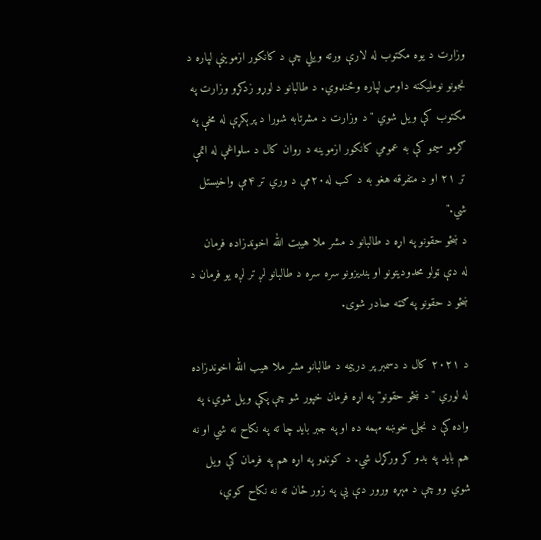وزارت د یوه مکتوب له لارې ورته ویلي چې د کانکور ازموینې لپاره د نجونو نوملیکنه داوس لپاره وځنډوي. د طالبانو د لوړو زدکړو وزارت په مکتوب کې ویل شوي "د وزارت د مشرتابه شورا د پرېکړې له مخې په ګرمو سیمو کې به عمومي کانکور ازموینه د روان کال د سلواغې له اتمې تر ۲۱ او د متفرقه هغو به د کب له۲۰مې د وري تر ۴مې واخیستل شي."
د ښځو حقونو په اړه د طالبانو د مشر ملا هیبت الله اخوندزاده فرمان
له دې ټولو محدودیتونو او بندیزونو سره سره د طالبانو لږ تر لږه یو فرمان د ښځو د حقونو په ګټه صادر شوی.

د ۲۰۲۱ کال د دسمبر پر درېیمه د طالبانو مشر ملا هیب الله اخوندزاده له لوري "د ښځو حقونو" په اړه فرمان خپور شو چې پکې ویل شوي، په واده کې د نجلۍ خوښه مهمه ده او په جبر باید چا ته په نکاح نه شي او نه هم باید په بدو کر ورکړل شي. د کونډو په اړه هم په فرمان کې ویل شوي وو چې د مېړه ورور دې یې په زور ځان ته نه نکاح کوي،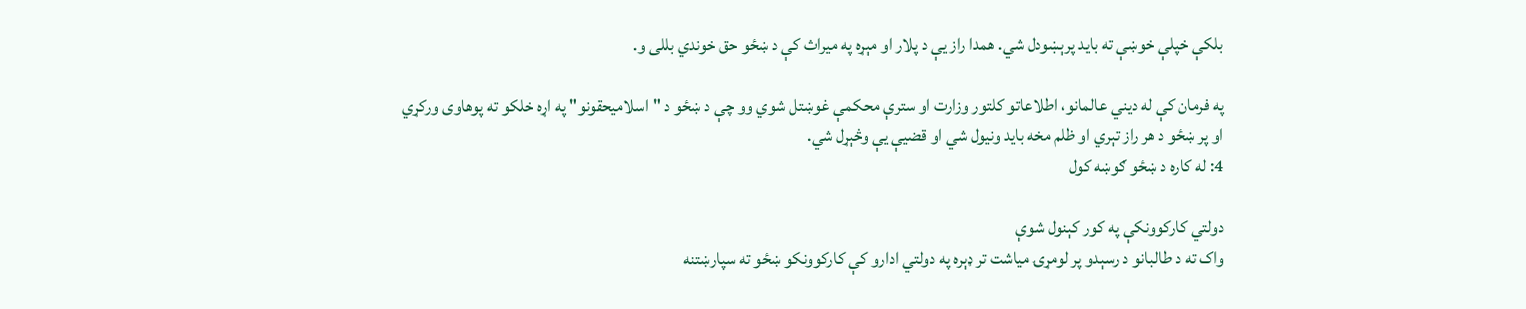بلکې خپلې خوښې ته باید پرېښودل شي. همدا راز یې د پلار او مېړه په میراث کې د ښځو حق خوندي بللی و.

په فرمان کې له ديني عالمانو، اطلاعاتو کلتور وزارت او سترې محکمې غوښتل شوي وو چې د ښځو د "اسلاميحقونو" په اړه خلکو ته پوهاوی ورکړي او پر ښځو د هر راز تېري او ظلم مخه باید ونیول شي او قضیې یې وڅېړل شي.
4: له کاره د ښځو ګوښه کول

دولتي کارکوونکې په کور کېنول شوې
واک ته د طالبانو د رسېدو پر لومړۍ میاشت تر ډېره په دولتي ادارو کې کارکوونکو ښځو ته سپارښتنه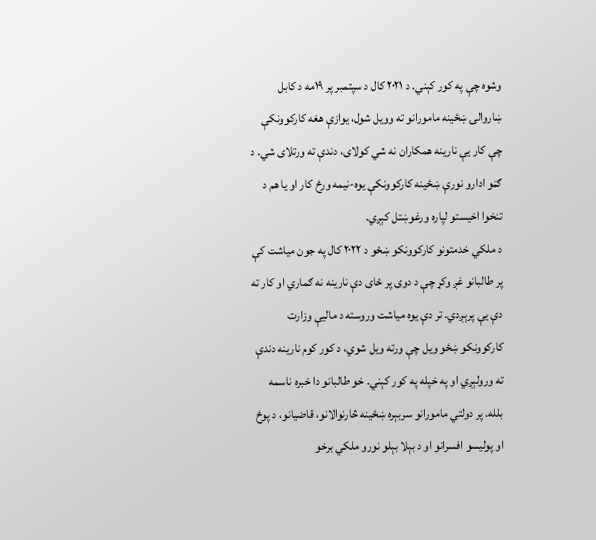وشوه چې په کور کېني. د ۲۰۲۱ کال د سپتمبر پر ۱۹مه د کابل ښاروالۍ ښځينه مامورانو ته وویل شول، یوازې هغه کارکوونکې چې کار یې نارینه همکاران نه شي کولای، دندې ته ورتلای شي. د ګڼو ادارو نورې ښځينه کارکوونکې یوه-نیمه ورځ کار او یا هم د تنخوا اخیستو لپاره ورغوښتل کېږي.
د ملکي خدمتونو کارکوونکو ښځو د ۲۰۲۲ کال په جون میاشت کې پر طالبانو غږ وکړ چې د دوی پر ځای دې نارینه نه ګماري او کار ته دې یې پرېږدي. تر دې یوه میاشت وروسته د مالیې وزارت کارکوونکو ښځو ویل چې ورته ویل شوي، د کور کوم نارینه دندې ته ورولېږي او په خپله په کور کېني. خو طالبانو دا خبره ناسمه بلله. پر دولتي مامورانو سربېره ښځينه څارنوالانو، قاضیانو، د پوځ او پولیسو افسرانو او د بېلا بېلو نورو ملکي برخو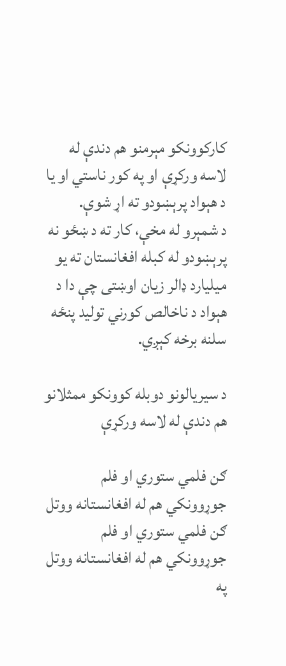کارکوونکو مېرمنو هم دندې له لاسه ورکړې او په کور ناستي او یا د هېواد پرېښودو ته اړ شوې.
د شمېرو له مخې، کار ته د ښځو نه پرېښودو له کبله افغانستان ته یو میلیارد ډالر زیان اوښتی چې دا د هېواد د ناخالص کورني تولید پنځه سلنه برخه کېږي.

د سیریالونو دوبله کوونکو ممثلانو هم دندې له لاسه ورکړې

ګن فلمي ستوري او فلم جوړوونکي هم له افغانستانه ووتل
ګن فلمي ستوري او فلم جوړوونکي هم له افغانستانه ووتل
په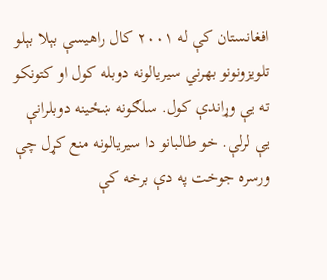افغانستان کې له ۲۰۰۱ کال راهیسې بېلا بېلو تلویزونونو بهرني سيریالونه دوبله کول او کتونکو ته یې وړاندې کول. سلګونه ښځينه دوبلرانې یې لرلې. خو طالبانو دا سیریالونه منع کړل چې ورسره جوخت په دې برخه کې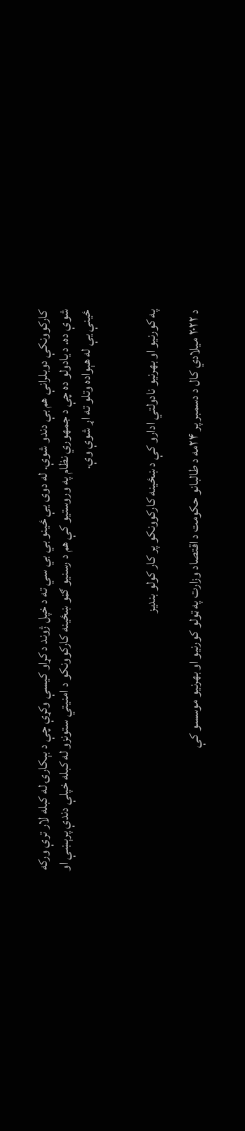کارکوونکې دوبلرانې هم بې دندو شوې. له دوی یې ځينو بي بي سي ته د خپل ژوند د کړاو کیسې وکړې چې د بېکارۍ له کبله لار ترې ورکه شوې ده. د یادولو ده چې د جمهوري نظام په وروستیو کې هم د رسنیو ګڼو ښځينه کارکوونکو د امنیتي ستونزو له کبله خپلې دندې پرېښې او ځينې یې له هېواده وتلو ته اړ شوې وې.


په کورنیو او بهرنیو نادولتي ادارو کې د ښځينه کارکوونکو پر کار کولو بندیز

د ۲۰۲۲ میلادي کال د دسمبر پر ۲۴مه د طالبانو حکومت د اقتصاد وزارت په ټولو کورنیو او بهرنیو موسسو کې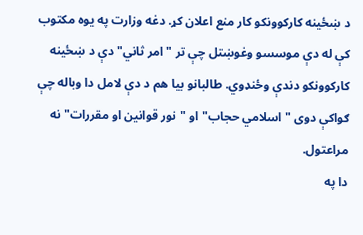د ښځينه کارکوونکو کار منع اعلان کړ. دغه وزارت په یوه مکتوب کې له دې موسسو وغوښتل چې تر "امر ثاني" دې د ښځینه کارکوونکو دندې وځنډوي. طالبانو بیا هم د دې لامل دا وباله چې ګواکې دوی "اسلامي حجاب" او "نور قوانین او مقررات" نه مراعتول.
دا په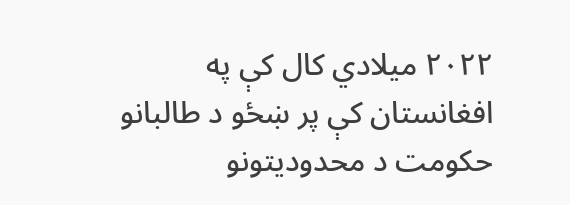۲۰۲۲ میلادي کال کې په افغانستان کې پر ښځو د طالبانو حکومت د محدودیتونو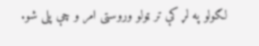لګولو په لړ کې تر ټولو وروستی امر و چې پلی شو.